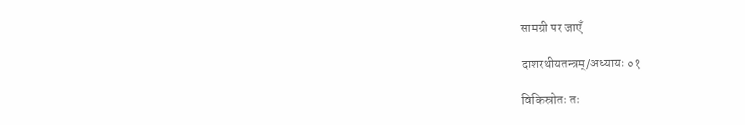सामग्री पर जाएँ

दाशरथीयतन्त्रम्/अध्यायः ०१

विकिस्रोतः तः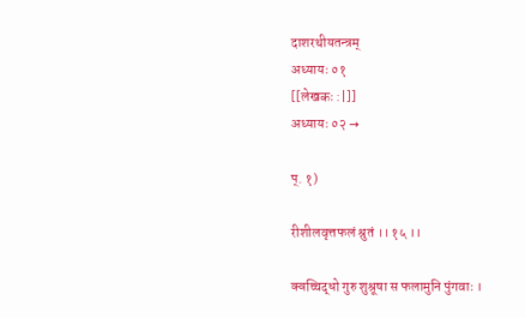दाशरथीयतन्त्रम्
अध्यायः ०१
[[लेखकः :|]]
अध्यायः ०२ →

प्. १)

रीशीलवृत्तफलं श्रुतं ।। १५ ।।

क्वच्चिद्धो गुरु शुश्रूषा स फलामुनि पुंगवाः ।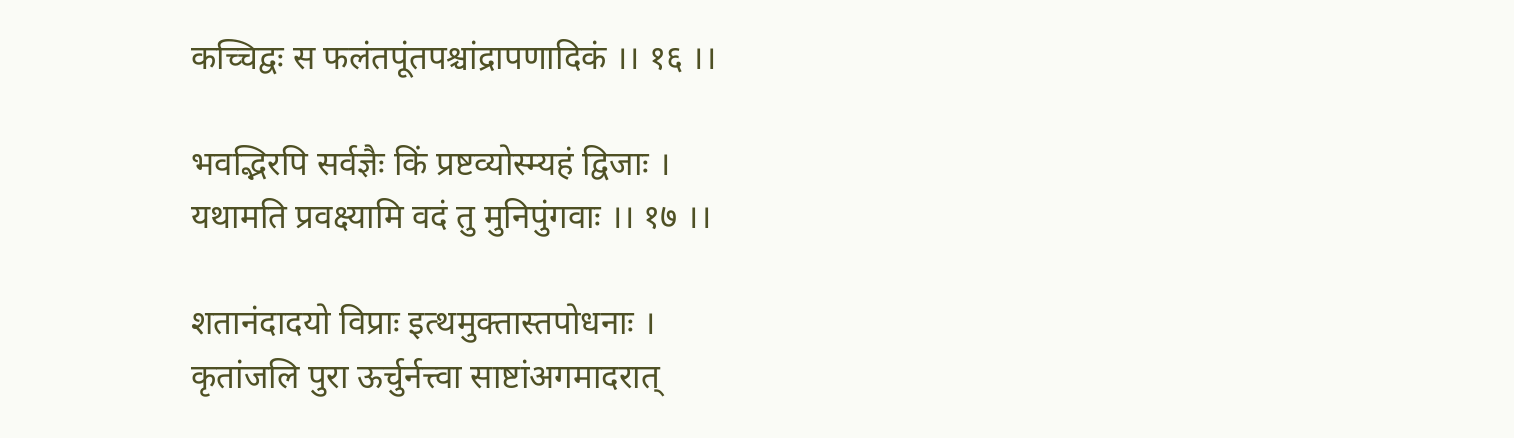कच्चिद्वः स फलंतपूंतपश्चांद्रापणादिकं ।। १६ ।।

भवद्भिरपि सर्वज्ञैः किं प्रष्टव्योस्म्यहं द्विजाः ।
यथामति प्रवक्ष्यामि वदं तु मुनिपुंगवाः ।। १७ ।।

शतानंदादयो विप्राः इत्थमुक्तास्तपोधनाः ।
कृतांजलि पुरा ऊर्चुर्नत्त्वा साष्टांअगमादरात्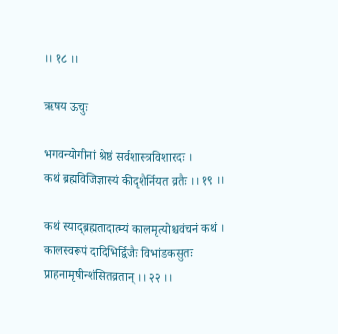।। १८ ।।

ऋषय ऊचुः

भगवन्योगीनां श्रेष्ठं सर्वशास्त्रविशारदः ।
कथं ब्रह्मविजिज्ञास्यं कीदृशैर्नियत व्रतैः ।। १९ ।।

कथं स्याद्ब्रह्मतादात्म्यं कालमृत्योश्चवंचनं कथं ।
कालस्वरूपं दादिभिर्द्विजैः विभांडकसुतः प्राहनामृषीन्शंसितव्रतान् ।। २२ ।।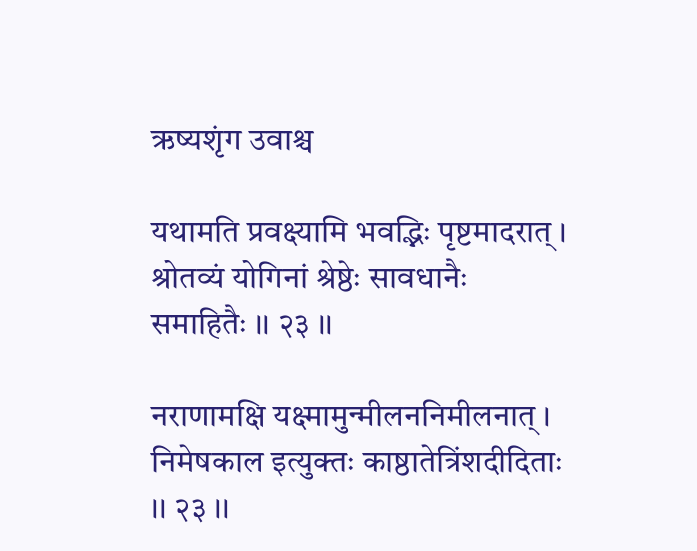ऋष्यशृंग उवाश्च

यथामति प्रवक्ष्यामि भवद्भिः पृष्टमादरात् ।
श्रोतव्यं योगिनां श्रेष्ठेः सावधानैः समाहितैः ।। २३ ।।

नराणामक्षि यक्ष्मामुन्मीलननिमीलनात् ।
निमेषकाल इत्युक्तः काष्ठातेत्रिंशदीदिताः ।। २३ ।।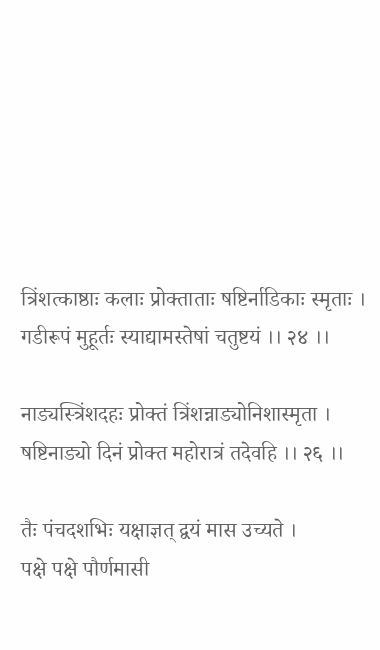त्रिंशत्काष्ठाः कलाः प्रोक्ताताः षष्टिर्नाडिकाः स्मृताः ।
गडीरूपं मुहूर्तः स्याद्यामस्तेषां चतुष्टयं ।। २४ ।।

नाड्यस्त्रिंशदहः प्रोक्तं त्रिंशन्नाड्योनिशास्मृता ।
षष्टिनाड्यो दिनं प्रोक्त महोरात्रं तदेवहि ।। २६ ।।

तैः पंचदशभिः यक्षाज्ञत् द्वयं मास उच्यते ।
पक्षे पक्षे पौर्णमासी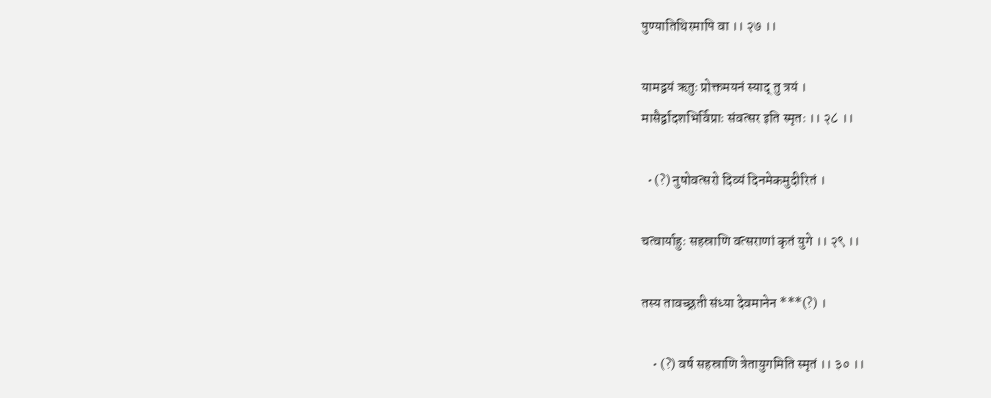पुण्यातिथिरमापि वा ।। २७ ।।

यामद्वयं ऋतुः प्रोक्तमयनं स्याद् तु त्रयं ।
मासैर्द्वादशभिर्विप्राः संवत्सर इति स्मृतः ।। २८ ।।

  • (?) नुषोवत्सरो दिव्यं दिनमेकमुदीरितं ।

चत्वार्याहुः सहस्राणि वत्सराणां कृतं युगे ।। २९ ।।

तस्य तावच्छ्रती संध्या देवमानेन ***(?) ।

    • (?) वर्ष सहस्राणि त्रेतायुगमिति स्मृतं ।। ३० ।।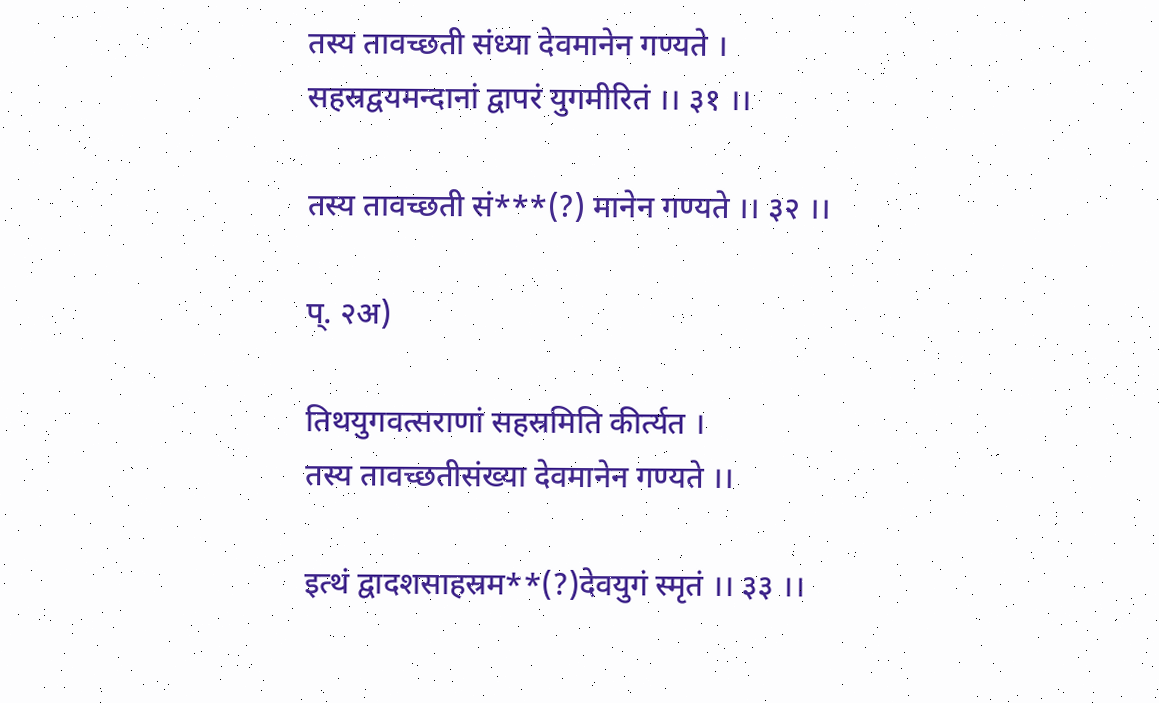तस्य तावच्छती संध्या देवमानेन गण्यते ।
सहस्रद्वयमन्दानां द्वापरं युगमीरितं ।। ३१ ।।

तस्य तावच्छती सं***(?) मानेन गण्यते ।। ३२ ।।

प्. २अ)

तिथयुगवत्सराणां सहस्रमिति कीर्त्यत ।
तस्य तावच्छतीसंख्या देवमानेन गण्यते ।।

इत्थं द्वादशसाहस्रम**(?)देवयुगं स्मृतं ।। ३३ ।।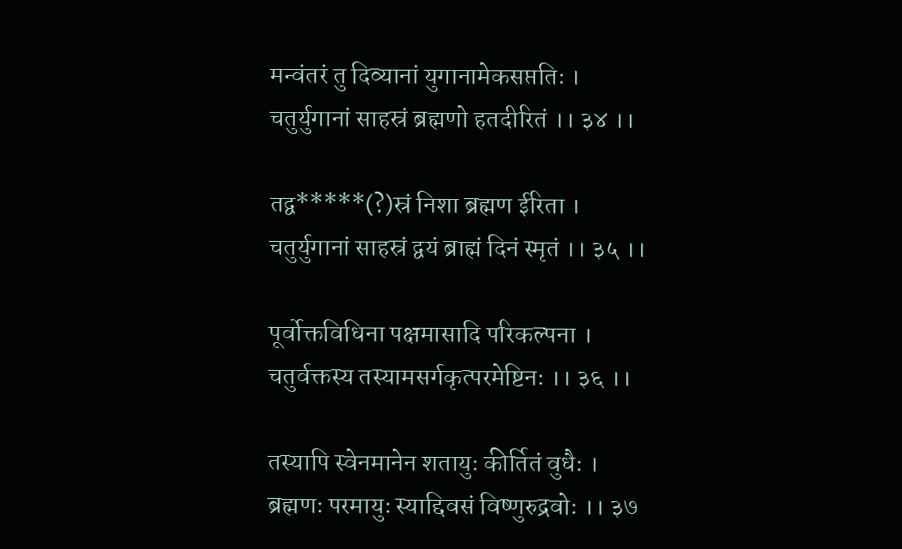मन्वंतरं तु दिव्यानां युगानामेकसप्ततिः ।
चतुर्युगानां साहस्रं ब्रह्मणो हतदीरितं ।। ३४ ।।

तद्व*****(?)स्रं निशा ब्रह्मण ईरिता ।
चतुर्युगानां साहस्रं द्वयं ब्राह्मं दिनं स्मृतं ।। ३५ ।।

पूर्वोक्तविधिना पक्षमासादि परिकल्पना ।
चतुर्वक्तस्य तस्यामसर्गकृत्परमेष्टिनः ।। ३६ ।।

तस्यापि स्वेनमानेन शतायुः कीर्तितं वुधैः ।
ब्रह्मणः परमायुः स्याद्दिवसं विष्णुरुद्रवोः ।। ३७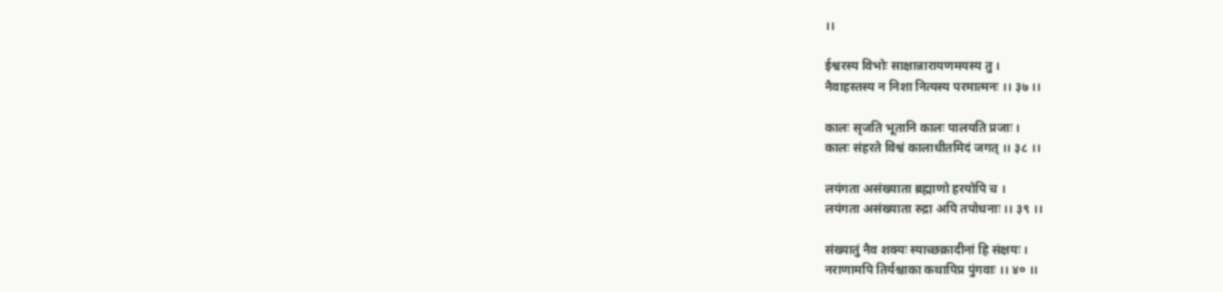।।

ईश्वरस्य विभोः साक्षान्नारायणमयस्य तु ।
नैवाहस्तस्य न निशा नित्यस्य परमात्मनः ।। ३७ ।।

कालः सृजति भूतानि कालः पालयति प्रजाः ।
कालः संहरते विश्वं कालाधीतमिदं जगत् ।। ३८ ।।

लयंगता असंख्याता ब्रह्माणो हरयोपि च ।
लयंगता असंख्याता रुद्रा अपि तपोधनाः ।। ३९ ।।

संख्यातुं नैव शक्यः स्याच्छक्रादीनां हि संक्षयः ।
नराणामपि तिर्यश्चाका कथापिप्र पुंगवाः ।। ४० ।।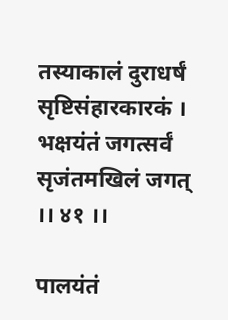तस्याकालं दुराधर्षं सृष्टिसंहारकारकं ।
भक्षयंतं जगत्सर्वं सृजंतमखिलं जगत् ।। ४१ ।।

पालयंतं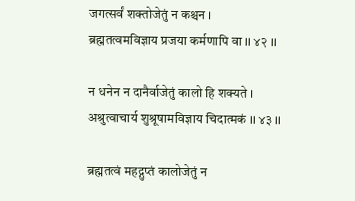जगत्सर्वं शक्तोजेतुं न कश्चन ।
ब्रह्मतत्वमविज्ञाय प्रजया कर्मणापि वा ।। ४२ ।।

न धनेन न दानैर्वाजेतुं कालो हि शक्यते ।
अश्रुत्वाचार्य शुश्रूषामविज्ञाय चिदात्मकं ।। ४३ ।।

ब्रह्मतत्वं महद्गुप्तं कालोजेतुं न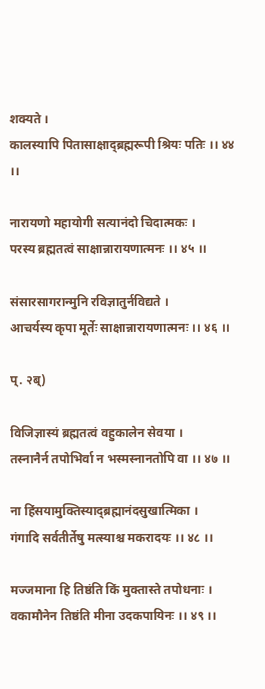शक्यते ।
कालस्यापि पितासाक्षाद्ब्रह्मरूपी श्रियः पतिः ।। ४४ ।।

नारायणो महायोगी सत्यानंदो चिदात्मकः ।
परस्य ब्रह्मतत्वं साक्षान्नारायणात्मनः ।। ४५ ।।

संसारसागरान्मुनि रविज्ञातुर्नविद्यते ।
आचर्यस्य कृपा मूर्तेः साक्षान्नारायणात्मनः ।। ४६ ।।

प्. २ब्)

विजिज्ञास्यं ब्रह्मतत्वं वहुकालेन सेवया ।
तस्नानैर्न तपोभिर्वा न भस्मस्नानतोपि वा ।। ४७ ।।

ना हिंसयामुक्तिस्याद्ब्रह्मानंदसुखात्मिका ।
गंगादि सर्वतीर्तेषु मत्स्याश्च मकरादयः ।। ४८ ।।

मज्जमाना हि तिष्ठंति किं मुक्तास्ते तपोधनाः ।
वकामौनेन तिष्ठंति मीना उदकपायिनः ।। ४९ ।।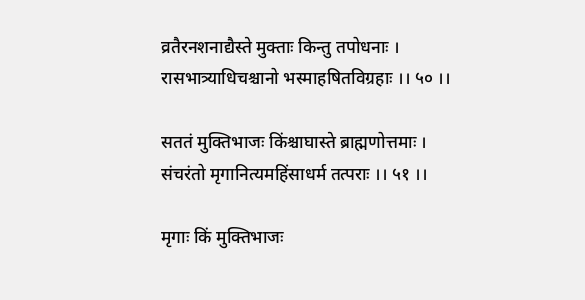व्रतैरनशनाद्यैस्ते मुक्ताः किन्तु तपोधनाः ।
रासभात्र्याधिचश्चानो भस्माहषितविग्रहाः ।। ५० ।।

सततं मुक्तिभाजः किंश्चाघास्ते ब्राह्मणोत्तमाः ।
संचरंतो मृगानित्यमहिंसाधर्म तत्पराः ।। ५१ ।।

मृगाः किं मुक्तिभाजः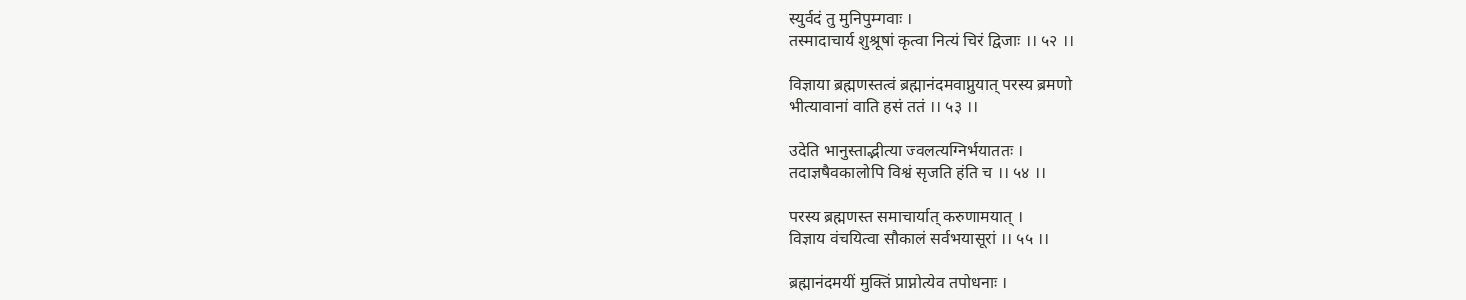स्युर्वदं तु मुनिपुम्गवाः ।
तस्मादाचार्य शुश्रूषां कृत्वा नित्यं चिरं द्विजाः ।। ५२ ।।

विज्ञाया ब्रह्मणस्तत्वं ब्रह्मानंदमवाप्नुयात् परस्य ब्रमणो
भीत्यावानां वाति हसं ततं ।। ५३ ।।

उदेति भानुस्ताद्भीत्या ज्वलत्यग्निर्भयाततः ।
तदाज्ञषैवकालोपि विश्वं सृजति हंति च ।। ५४ ।।

परस्य ब्रह्मणस्त समाचार्यात् करुणामयात् ।
विज्ञाय वंचयित्वा सौकालं सर्वभयासूरां ।। ५५ ।।

ब्रह्मानंदमयीं मुक्तिं प्राप्नोत्येव तपोधनाः ।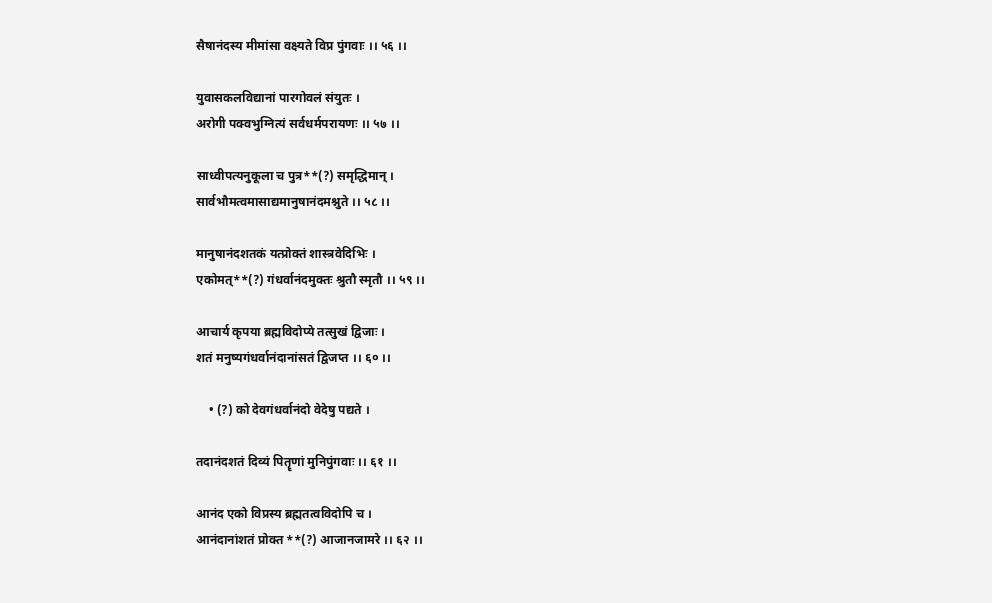सैषानंदस्य मीमांसा वक्ष्यते विप्र पुंगवाः ।। ५६ ।।

युवासकलविद्यानां पारगोवलं संयुतः ।
अरोगी पक्वभुग्नित्यं सर्वधर्मपरायणः ।। ५७ ।।

साध्वीपत्यनुकूला च पुत्र**(?) समृद्धिमान् ।
सार्वभौमत्वमासाद्यमानुषानंदमश्नुते ।। ५८ ।।

मानुषानंदशतकं यत्प्रोक्तं शास्त्रवेदिभिः ।
एकोमत्**(?) गंधर्वानंदमुक्तः श्रुतौ स्मृतौ ।। ५९ ।।

आचार्य कृपया ब्रह्मविदोप्ये तत्सुखं द्विजाः ।
शतं मनुष्यगंधर्वानंदानांसतं द्विजप्त ।। ६० ।।

    • (?) को देवगंधर्वानंदो वेदेषु पद्यते ।

तदानंदशतं दिव्यं पितॄणां मुनिपुंगवाः ।। ६१ ।।

आनंद एको विप्रस्य ब्रह्मतत्वविदोपि च ।
आनंदानांशतं प्रोक्त **(?) आजानजामरे ।। ६२ ।।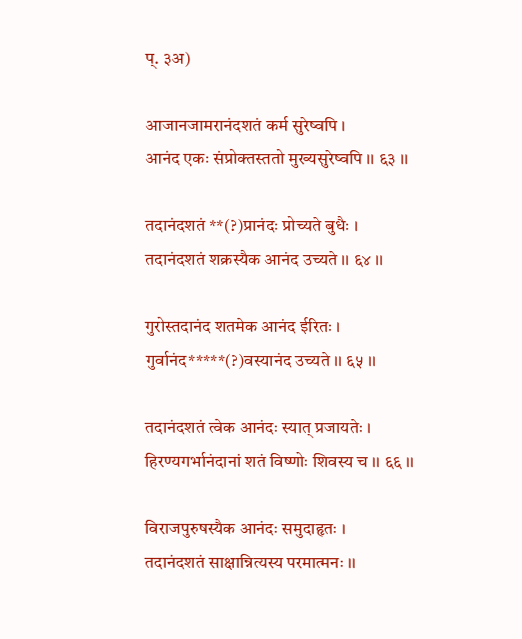प्. ३अ)

आजानजामरानंदशतं कर्म सुरेष्वपि ।
आनंद एकः संप्रोक्तस्ततो मुख्यसुरेष्वपि ।। ६३ ।।

तदानंदशतं **(?)प्रानंदः प्रोच्यते बुधैः ।
तदानंदशतं शक्रस्यैक आनंद उच्यते ।। ६४ ।।

गुरोस्तदानंद शतमेक आनंद ईरितः ।
गुर्वानंद*****(?)वस्यानंद उच्यते ।। ६५ ।।

तदानंदशतं त्वेक आनंदः स्यात् प्रजायतेः ।
हिरण्यगर्भानंदानां शतं विष्णोः शिवस्य च ।। ६६ ।।

विराजपुरुषस्यैक आनंदः समुदाहृतः ।
तदानंदशतं साक्षान्नित्यस्य परमात्मनः ।।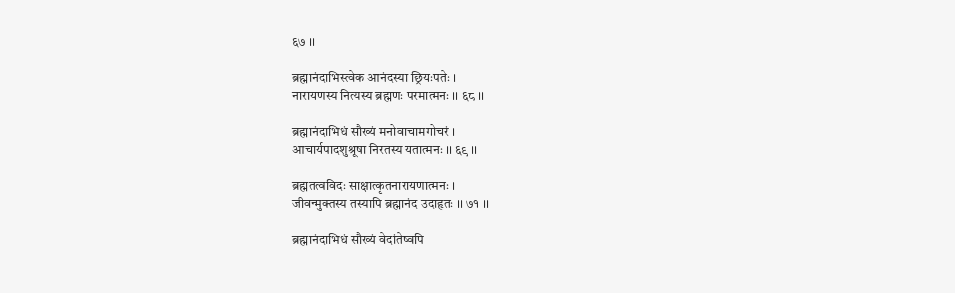६७ ।।

ब्रह्मानंदाभिस्त्वेक आनंदस्या छ्रियःपतेः ।
नारायणस्य नित्यस्य ब्रह्मणः परमात्मनः ।। ६८ ।।

ब्रह्मानंदाभिधं सौख्यं मनोवाचामगोचरं ।
आचार्यपादशुश्रूषा निरतस्य यतात्मनः ।। ६९ ।।

ब्रह्मतत्वविदः साक्षात्कृतनारायणात्मनः ।
जीवन्मुक्तस्य तस्यापि ब्रह्मानंद उदाहृतः ।। ७१ ।।

ब्रह्मानंदाभिधं सौख्यं वेदांतेष्वपि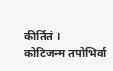कीर्तितं ।
कोटिजन्म तपोभिर्वा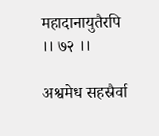महादानायुतैरपि ।। ७२ ।।

अश्वमेध सहस्रैर्वा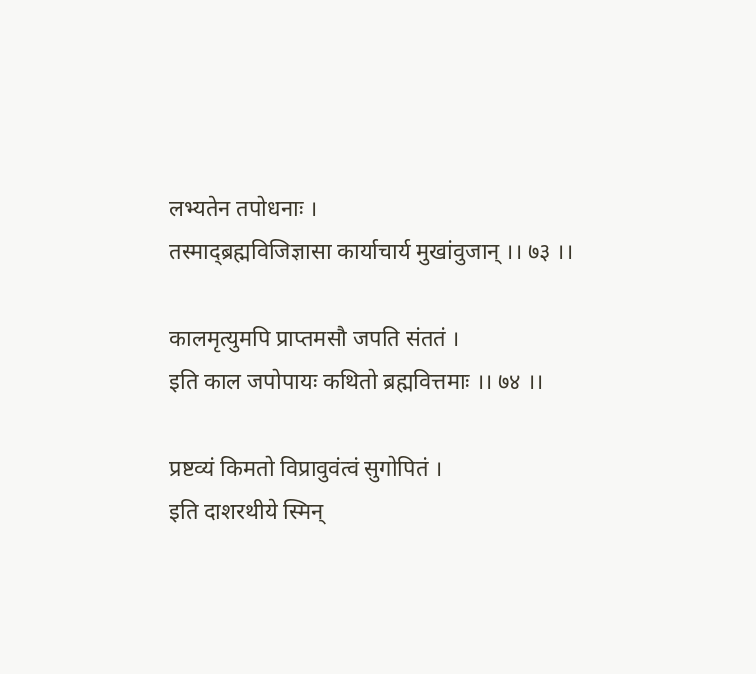लभ्यतेन तपोधनाः ।
तस्माद्ब्रह्मविजिज्ञासा कार्याचार्य मुखांवुजान् ।। ७३ ।।

कालमृत्युमपि प्राप्तमसौ जपति संततं ।
इति काल जपोपायः कथितो ब्रह्मवित्तमाः ।। ७४ ।।

प्रष्टव्यं किमतो विप्रावुवंत्वं सुगोपितं ।
इति दाशरथीये स्मिन्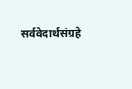सर्ववेदार्थसंग्रहे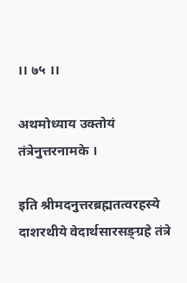।। ७५ ।।

अथमोध्याय उक्तोयं तंत्रेनुत्तरनामके ।

इति श्रीमदनुत्तरब्रह्मतत्वरहस्ये दाशरथीये वेदार्थसारसङ्ग्रहे तंत्रे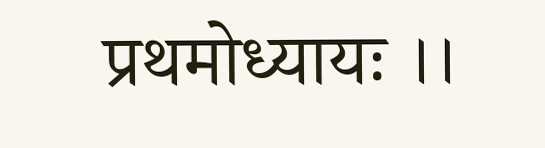प्रथमोध्यायः ।।